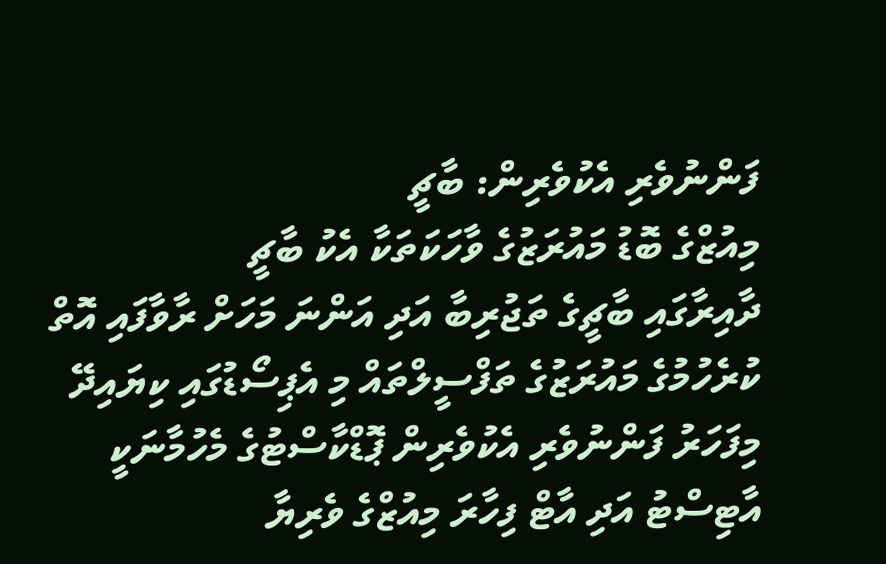ފަންނުވެރި އެކުވެރިން: ބާޗީ
މިއުޒްގެ ބޮޑު މައުރަޒުގެ ވާހަކަތަކާ އެކު ބާޗީ
ދާއިރާގައި ބާޗީގެ ތަޖުރިބާ އަދި އަންނަ މަހަށް ރާވާފައި އޮތް ކުރެހުމުގެ މައުރަޒުގެ ތަފްސީލްތައް މި އެޕިސޯޑުގައި ކިޔައިދޭ
މިފަހަރު ފަންނުވެރި އެކުވެރިން ޕޮޑްކާސްޓުގެ މެހުމާނަކީ އާޓިސްޓު އަދި އާޓް ފިހާރަ މިއުޒްގެ ވެރިޔާ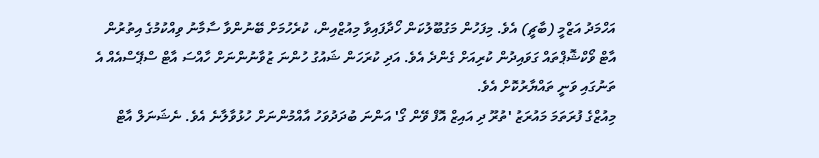އަހްމަދު އަޒްމީ (ބާޗީ) އެވެ. މިފަހުން މަގުބޫލުކަން ހޯދާފައިވާ މިއުޒްއިން، ކުރެހުމަށް ބޭނުންވާ ސާމާނު ވިއްކުމުގެ އިތުރުން އާޓް ވޯކްޝޮޕްތައް ގަވައިދުން ކުރިއަށް ގެންދެ އެވެ. އަދި ކުރަހަން ޝައުގު ހުންނަ ޒުވާނުންނަށް ހާއްސަ އާޓް ސްޕޭސްއެއް އެ ތަނުގައި ވަނީ ތައްޔާރުކޮށް އެވެ.
މިއުޒްގެ ފުރަތަމަ މައުރަޒު 'ތުރޫ ދި އައިޒް އޮފް ވޭން ގޯ' އަންނަ ބުދަދުވަހު އާއްމުންނަށް ހުޅުވާލާނެ އެވެ. ނެޝަނަލް އާޓް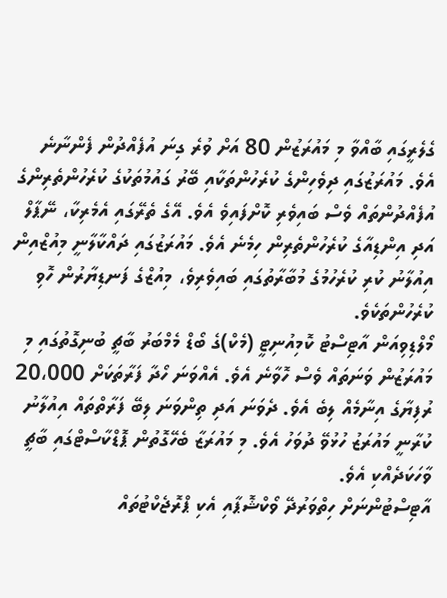ގެލެރީގައި ބާއްވާ މި މައުރަޒުން 80 އަށް ވުރެ ގިނަ އުފެއްދުން ފެންނާނެ އެވެ. މައުރަޒުގައި ދިވެހިންގެ ކުރެހުންތަކާއި ބޭރު ގައުމުތަކުގެ ކުރެހުންތެރިންގެ އުފެއްދުންތައް ވެސް ބައިވެރި ކޮށްފައިވެ އެވެ. އޭގެ ތެރޭގައި އެމެރިކާ، ނޭޕާލް އަދި އިންޑިއާގެ ކުރެހުންތެރިން ހިމެނެ އެވެ. މައުރަޒުގައި ދައްކާލާނީ މިއުޒްއިން އިއުލާނު ކުރި ކުރެހުމުގެ މުބާރާތުގައި ބައިވެރިވެ، މިއުޒްގެ ފަނޑިޔާރުން ހޮވި ކުރެހުންތަކެވެ.
މޯލްޑިވިއަން އާޓިސްޓު ކޮމިއުނިޓީ (މެކް)ގެ ބޯޑް މެމްބަރު ބާޗީ ބުނިގޮތުގައި މި މައުރަޒުން ވަނަތައް ވެސް ހޮވާނެ އެވެ. އެއްވަނަ ހޯދާ ފަރާތަކަށް 20،000 ރުފިޔާގެ އިނާމެއް ލިބެ އެވެ. ދެވަނަ އަދި ތިންވަނަ ލިބޭ ފަރާތްތައް އިއުލާނު ކުރާނީ މައުރަޒު ހުޅުވޭ ދުވަހު އެވެ. މި މައުރަޒާ ބެހޭގޮތުން ޕޮޑްކާސްޓްގައި ބާޗީ ވާހަކަދެއްކި އެވެ.
އާޓިސްޓުންނަށް ހިތްވަރުދޭ ވޯކްޝޮޕާއި އެކި ޕްރޮޖެކްޓުތައް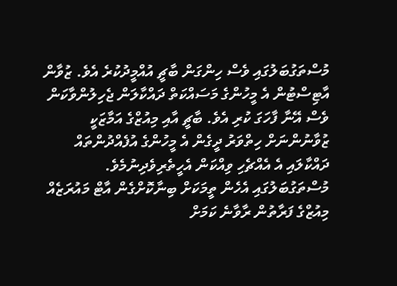މުސްތަގުބަލުގައި ވެސް ހިންގަން ބާޗީ އުއްމީދުކުރެ އެވެ. ޒުވާން އާޓިސްޓުން އެ މީހުންގެ މަސައްކަތް ދައްކާލަން ޖެހިލުންވާކަން ވެސް އޭނާ ފާހަގަ ކުރި އެވެ. ބާޗީ އާއި މިއުޒްގެ އަމާޒަކީ ޒުވާނުންނަށް ހިތްވަރު ދީގެން އެ މީހުންގެ އުފެއްދުންތައް ދައްކާލައި އެ އެއްޗެހި ވިއްކަން އެހީތެރިވެދިނުމެވެ.
މުސްތަގުބަލުގައި އެހެން ތީމަކަށް ބިނާކޮށްގެން އާޓް މައުރަޒެއް މިއުޒްގެ ފަރާތުން ރާވާނެ ކަމަށް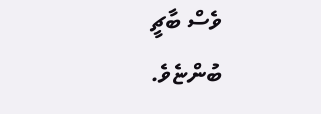ވެސް ބާޗީ ބުންޏެވެ.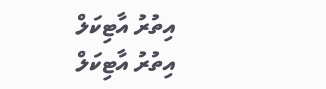އިތުރު އާޓިކަލް
އިތުރު އާޓިކަލް